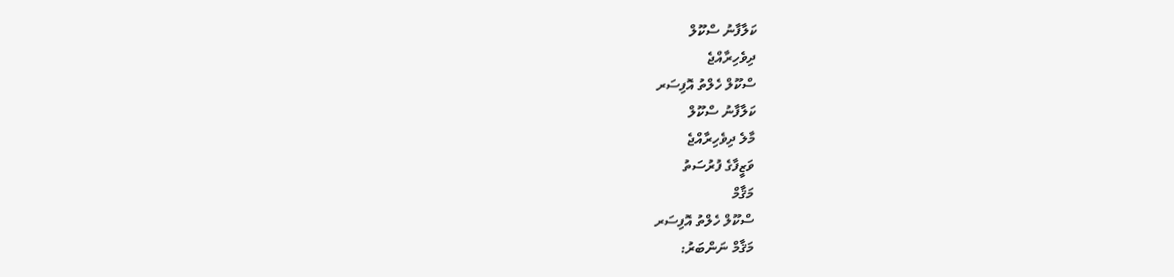ކަލާފާނު ސްކޫލް
ދިވެހިރާއްޖެ
ސްކޫލް ހެލްތު އޮފިސަރ
ކަލާފާނު ސްކޫލް
މާލެ ދިވެހިރާއްޖެ
ވަޒީފާގެ ފުރުސަތު
މަޤާމް
ސްކޫލް ހެލްތު އޮފިސަރ
މަޤާމް ނަންބަރު: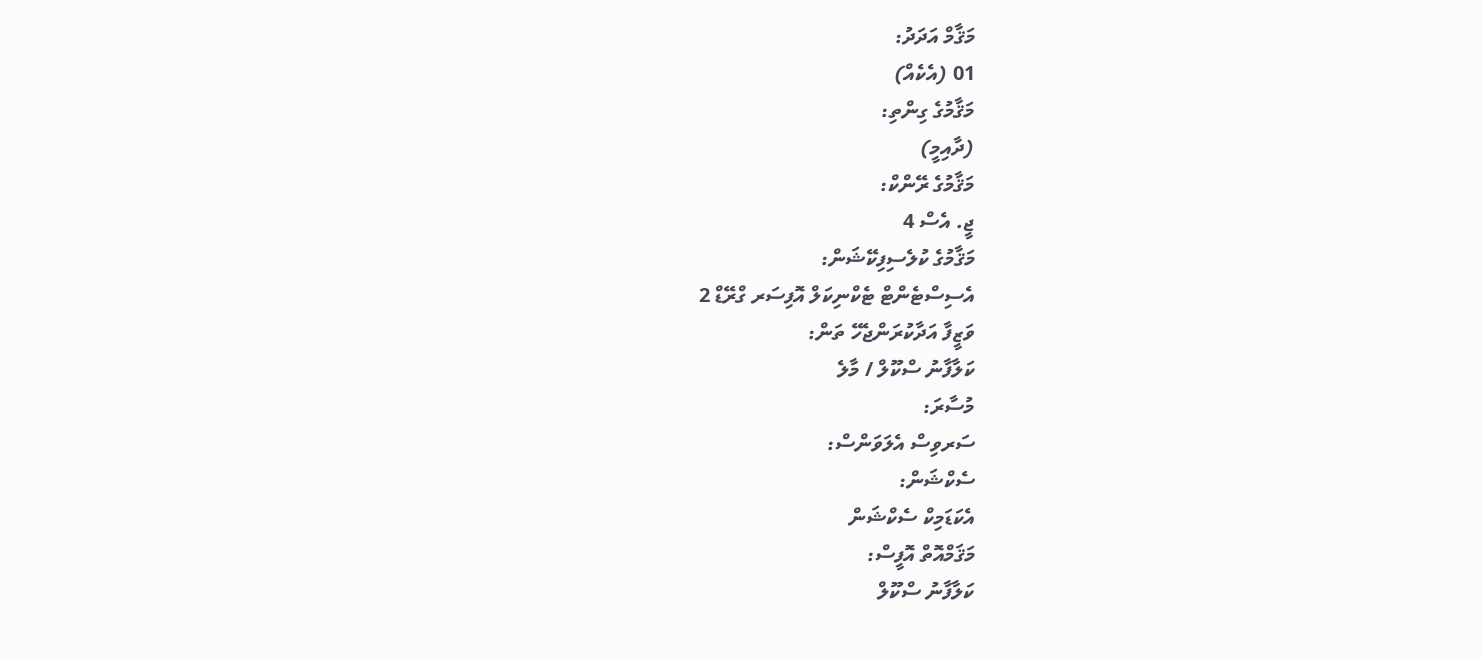މަޤާމް އަދަދު:
01 (އެކެއް)
މަޤާމުގެ ގިންތި:
(ދާއިމީ)
މަޤާމުގެ ރޭންކް:
ޖީ. އެސް 4
މަޤާމުގެ ކުލެސިފިކޭޝަން:
އެސިސްޓެންޓް ޓެކްނިކަލް އޮފިސަރ ގްރޭޑް 2
ވަޒީފާ އަދާކުރަންޖެހޭ ތަން:
ކަލާފާނު ސްކޫލް / މާލެ
މުސާރަ:
ސަރވިސް އެލަވަންސް:
ސެކްޝަން:
އެކަޑަމިކް ސެކްޝަން
މަޤަމްއޮތް އޮފީސް:
ކަލާފާނު ސްކޫލް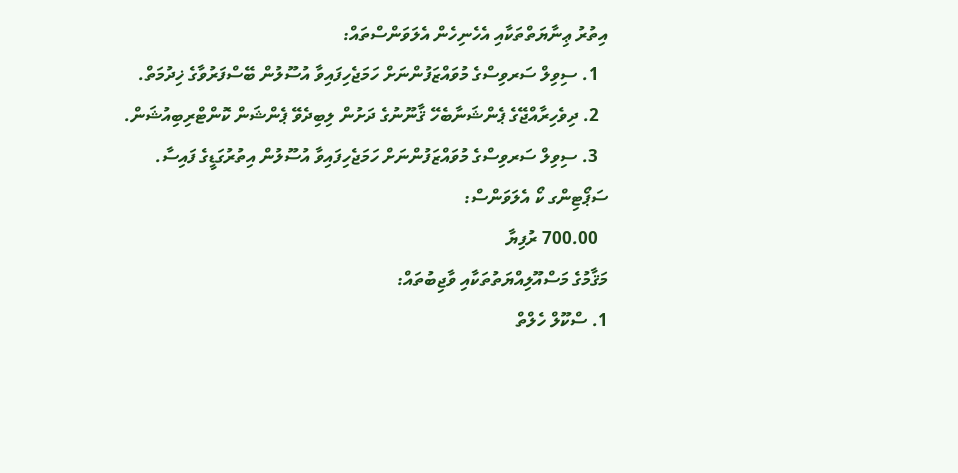އިތުރު ޢިނާޔަތްތަކާއި އެހެނިހެން އެލަވަންސްތައް:
  1. ސިވިލް ސަރވިސްގެ މުވައްޒަފުންނަށް ހަމަޖެހިފައިވާ އުސޫލުން ބޭސްފަރުވާގެ ޚިދުމަތް.
  2. ދިވެހިރާއްޖޭގެ ޕެންޝަނާބެހޭ ޤާނޫނުގެ ދަށުން ލިބިދެވޭ ޕެންޝަން ކޮންޓްރިބިއުޝަން.
  3. ސިވިލް ސަރވިސްގެ މުވައްޒަފުންނަށް ހަމަޖެހިފައިވާ އުސޫލުން އިތުރުގަޑީގެ ފައިސާ.
ސަޕޯޓިންގ ކޯ އެލަވަންސް:
  700.00 ރުފިޔާ
މަޤާމުގެ މަސްއޫލިއްޔަތުތަކާއި ވާޖިބުތައް:
1. ސްކޫލް ހެލްތް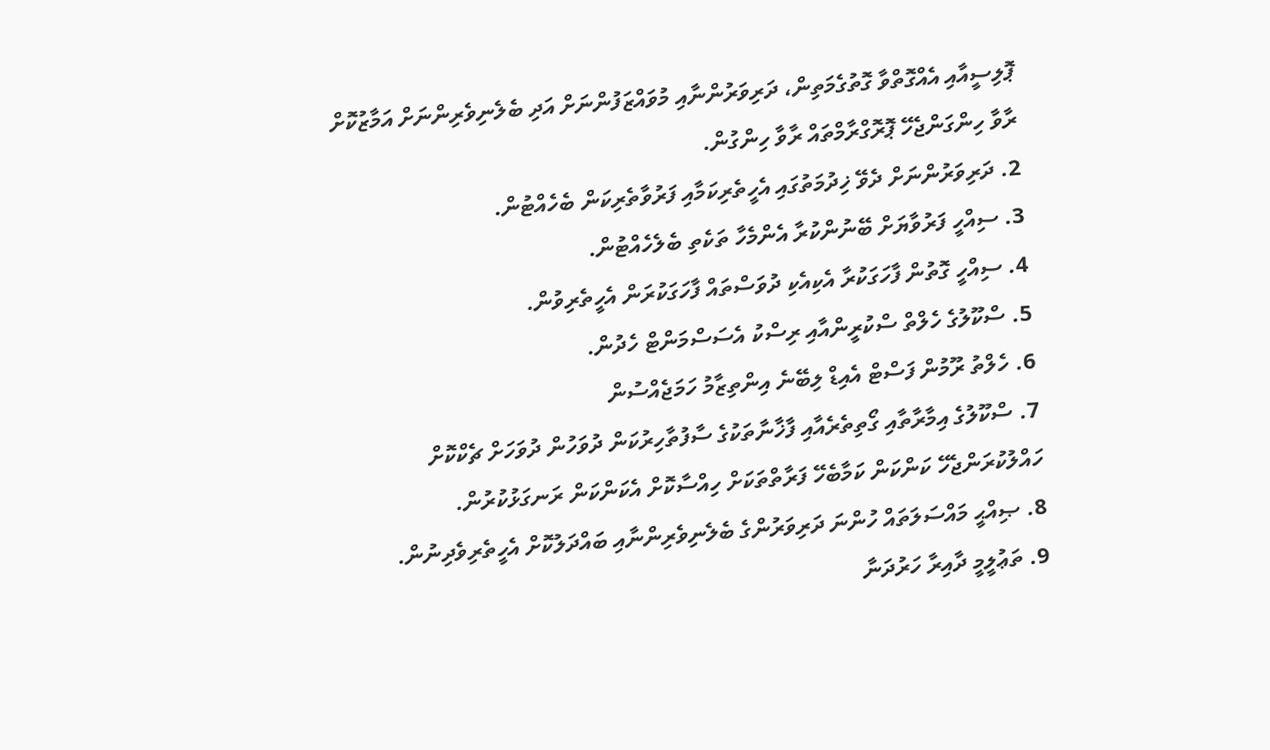ޕޮލިސީއާއި އެއްގޮތްވާ ގޮތުގެމަތިން، ދަރިވަރުންނާއި މުވައްޒަފުންނަށް އަދި ބެލެނިވެރިންނަށް އަމާޒުކޮށް ރާވާ ހިންގަންޖެހޭ ޕޮރޮގްރާމްތައް ރާވާ ހިންގުން.
2. ދަރިވަރުންނަށް ދެވޭ ޚިދުމަތުގައި އެހީތެރިކަމާއި ފަރުވާތެރިކަން ބެހެއްޓުން.
3. ސިއްހީ ފަރުވާޔަށް ބޭނުންކުރާ އެންމެހާ ތަކެތި ބެލެހެއްޓުން.
4. ސިއްހީ ގޮތުން ފާހަގަކުރާ އެކިއެކި ދުވަސްތައް ފާހަގަކުރަން އެހީތެރިވުން.
5. ސްކޫލުގެ ހެލްތް ސްކުރީންއާއި ރިސްކު އެސަސްމަންޓް ހެދުން.
6. ހެލްތު ރޫމުން ފަސްޓް އެއިޑް ލިބޭނެ އިންތިޒާމު ހަމަޖެއްސުން
7. ސްކޫލުގެ އިމާރާތާއި ގޯތިތެރެއާއި ފާޚާނާތަކުގެ ސާފުތާހިރުކަން ދުވަހުން ދުވަހަށް ޗެކްކޮށް ހައްލުކުރަންޖެހޭ ކަންކަން ކަމާބެހޭ ފަރާތްތަކަށް ހިއްސާކޮށް އެކަންކަން ރަނގަޅުކުރުން.
8. ޞިއްޙީ މައްސަލަތައް ހުންނަ ދަރިވަރުންގެ ބެލެނިވެރިންނާއި ބައްދަލުކޮށް އެހީތެރިވެދިނުން.
9. ތަޢުލީމީ ދާއިރާ ހަރުދަނާ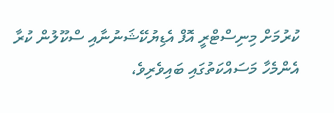ކުރުމަށް މިނިސްޓްރީ އޮފް އެޑިޔުކޭޝަނުނާއި ސްކޫލުން ކުރާ އެންމެހާ މަސައްކަތުގައި ބައިވެރިވެ،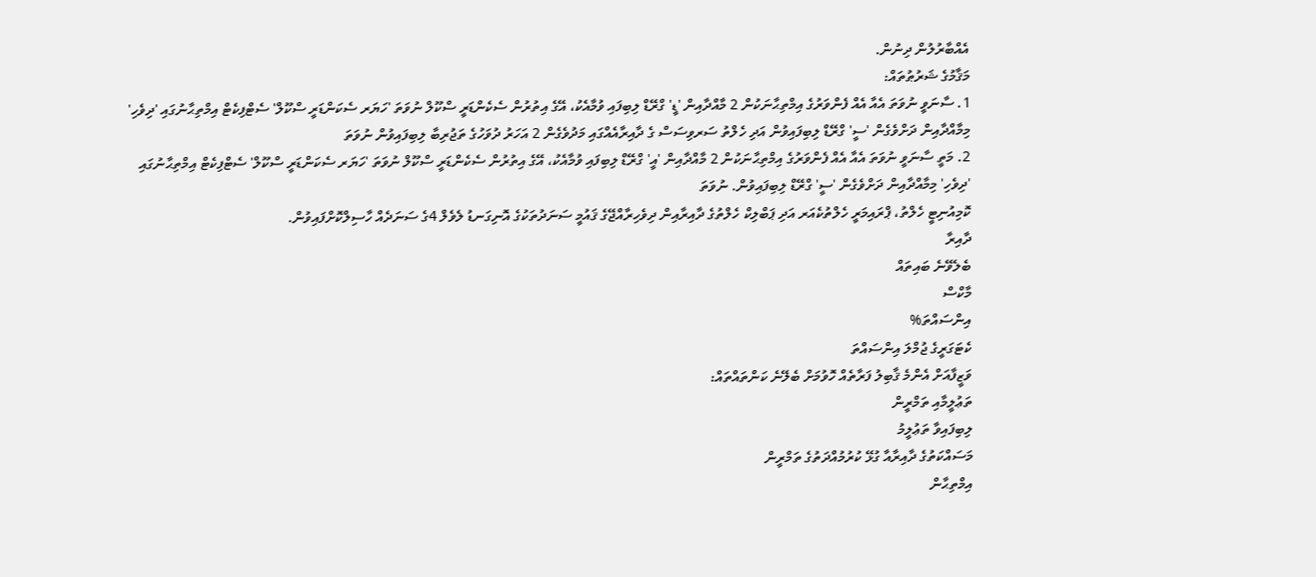އެއްބާރުލުން ދިނުން.
މަޤާމުގެ ޝަރުޠުތައް:
1. ސާނަވީ ނުވަތަ އެއާ އެއް ފެންވަރުގެ އިމްތިޙާނަކުން 2 މާއްދާއިން 'ޑީ' ގްރޭޑް ލިބިފައި ވުމާއެކު، އޭގެ އިތުރުން ސެކެންޑަރީ ސްކޫލް ނުވަތަ 'ހަޔަރ ސެކަންޑަރީ ސްކޫލް' ސެޓްފިކެޓް އިމްތިޙާނުގައި 'ދިވެހި' މިމާއްދާއިން ދަށްވެގެން 'ސީ' ގްރޭޑް ލިބިފައިވުން އަދި ހެލްތު ސަރވިސަސް ގެ ދާއިރާއެއްގައި މަދުވެގެން 2 އަހަރު ދުވަހުގެ ތަޖުރިބާ ލިބިފައިވުން ނުވަތަ
2. މަތީ ސާނަވީ ނުވަތަ އެއާ އެއް ފެންވަރުގެ އިމްތިޙާނަކުން 2 މާއްދާއިން 'އީ' ގްރޭޑް ލިބިފައި ވުމާއެކު، އޭގެ އިތުރުން ސެކެންޑަރީ ސްކޫލް ނުވަތަ 'ހަޔަރ ސެކަންޑަރީ ސްކޫލް' ސެޓްފިކެޓް އިމްތިޙާނުގައި 'ދިވެހި' މިމާއްދާއިން ދަށްވެގެން 'ސީ' ގްރޭޑް ލިބިފައިވުން. ނުވަތަ
ކޮމިއުނިޓީ ހެލްތު، ޕްރައިމަރީ ހެލްތުކެއަރ އަދި ޕަބްލިކް ހެލްތުގެ ދާއިރާއިން ދިވެހިރާއްޖޭގެ ޤައުމީ ސަނަދުތަކުގެ އޮނިގަނޑު ލެވެލް 4ގެ ސަނަދެއް ހާސިލްކޮށްފައިވުން.
ދާއިރާ
ބެލެވޭނެ ބައިތައް
މާކްސް
އިންސައްތަ%
ކެޓަގަރީގެ ޖުމްލަ އިންސައްތަ
ވަޒީފާއަށް އެންމެ ޤާބިލު ފަރާތެއް ހޮވުމަށް ބެލޭނެ ކަންތައްތައް:
ތަޢުލީމާއި ތަމްރީން
ލިބިފައިވާ ތަޢުލީމު
މަސައްކަތުގެ ދާއިރާއާ ގުޅޭ ކުރުމުއްދަތުގެ ތަމްރީން
އިމްތިޙާން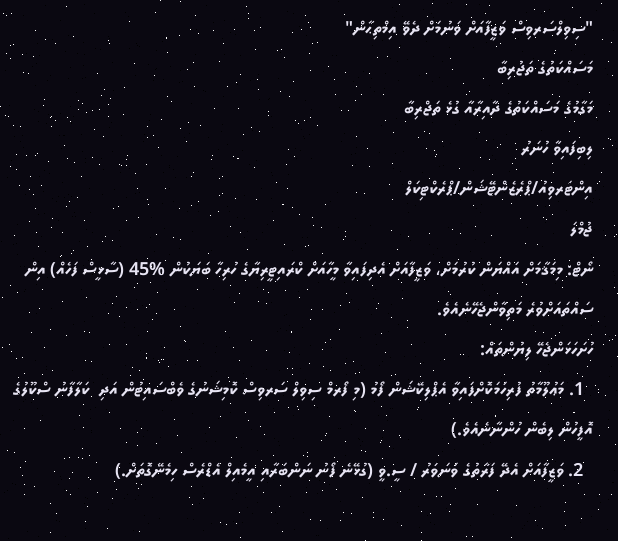"ސިވިލްސަރވިސް ވަޒީފާއަށް ވަނުމަށް ދެވޭ އިމްތިޙާން"
މަސައްކަތުގެ ތަޖުރިބާ
މަގާމުގެ މަސައްކަތުގެ ދާއިރާއާ ގުޅެ ތަޖްރިބާ
ލިބިފައިވާ ހުނަރު
އިންޓަރވިއު/ޕްރެޒެންޓޭޝަން/ޕްރެކްޓިކަލް
ޖުމްލަ
ނޯޓް: މިމަޤާމަށް އައްޔަން ކުރުމަށް، ވަޒީފާއަށް އެދިފައިވާ މީހާއަށް ކްރައިޓީރިޔާގެ ހުރިހާ ބަޔަކުން %45 (ސާޅީސް ފަހެއް) އިން ސައްތައަށްވުރެ މަތިވާންޖެހޭނެއެވެ.
ހުށަހަޅަންޖެހޭ ލިޔުންތައް:
  1. މަޢުލޫމާތު ފުރިހަމަކޮށްފައިވާ އެޕްލިކޭޝަން ފޯމު (މި ފޯރމް ސިވިލް ސަރވިސް ކޮމިޝަނުގެ ވެބްސައިޓުން އަދި  ކަލާފާނު ސްކޫލުގެ އޮފީހުން ލިބެން ހުންނާނެއެވެ.)
  2. ވަޒީފާއަށް އެދޭ ފަރާތުގެ ވަނަވަރު / ސީ.ވީ (ގުޅޭނެ ފޯނު ނަންބަރާއި އީމެއިލް އެޑްރެސް ހިމެނޭގޮތަށް.)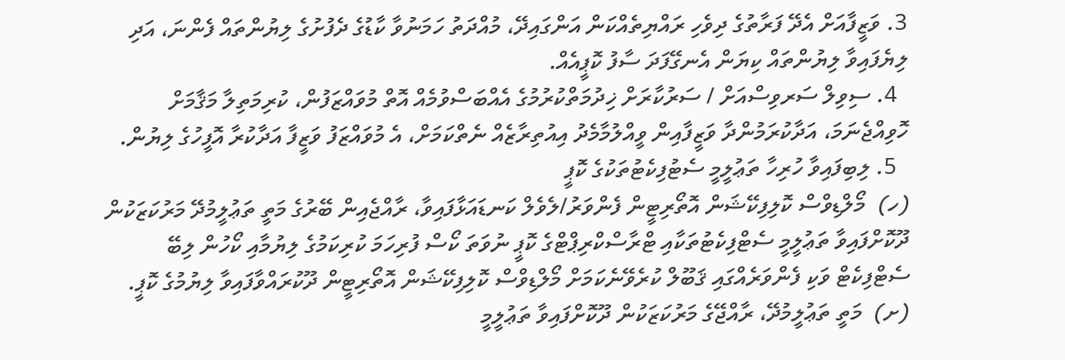3. ވަޒީފާއަށް އެދޭ ފަރާތުގެ ދިވެހި ރައްޔިތެއްކަން އަންގައިދޭ، މުއްދަތު ހަމަނުވާ ކާޑުގެ ދެފުށުގެ ލިޔުންތައް ފެންނަ، އަދި ލިޔެފައިވާ ލިޔުންތައް ކިޔަން އެނގޭފަދަ ސާފު ކޮޕީއެއް.
  4. ސިވިލް ސަރވިސްއަށް / ސަރުކާރަށް ޚިދުމަތްކުރުމުގެ އެއްބަސްވުމެއް އޮތް މުވައްޒަފުން، ކުރިމަތިލާ މަޤާމަށް ހޮވިއްޖެނަމަ، އަދާކުރަމުންދާ ވަޒީފާއިން ވީއްލުމާމެދު އިއުތިރާޒެއް ނެތްކަމަށް، އެ މުވައްޒަފު ވަޒީފާ އަދާކުރާ އޮފީހުގެ ލިޔުން.
  5. ލިބިފައިވާ ހުރިހާ ތަޢުލީމީ ސެޓުފިކެޓުތަކުގެ ކޮޕީ
(ހ)  މޯލްޑިވްސް ކޮލިފިކޭޝަން އޮތޯރިޓީން ފެންވަރު/ލެވެލް ކަނޑައަޅާފައިވާ، ރާއްޖެއިން ބޭރުގެ މަތީ ތަޢުލީމުދޭ މަރުކަޒަކުން ދޫކޮށްފައިވާ ތަޢުލީމީ ސެޓްފިކެޓުތަކާއި ޓްރާސްކްރިޕްޓްގެ ކޮޕީ ނުވަތަ ކޯސް ފުރިހަމަ ކުރިކަމުގެ ލިޔުމާއި ކޯހުން ލިބޭ ސެޓްފިކެޓް ވަކި ފެންވަރެއްގައި ޤަބޫލް ކުރެވޭނެކަމަށް މޯލްޑިވްސް ކޮލިފިކޭޝަން އޮތޯރިޓީން ދޫކުރައްވާފައިވާ ލިޔުމުގެ ކޮޕީ.
(ށ)  މަތީ ތަޢުލީމުދޭ، ރާއްޖޭގެ މަރުކަޒަކުން ދޫކޮށްފައިވާ ތަޢުލީމީ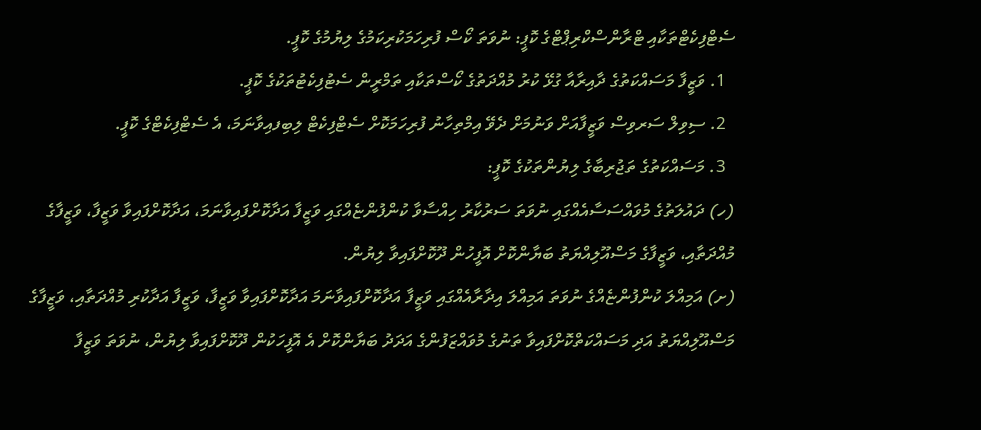ސެޓްފިކެޓްތަކާއި ޓްރާންސްކްރިޕްޓްގެ ކޮޕީ: ނުވަތަ ކޯސް ފުރިހަމަކުރިކަމުގެ ލިޔުމުގެ ކޮޕީ.
  1. ވަޒީފާ މަސައްކަތުގެ ދާއިރާއާ ގުޅޭ ކުރު މުއްދަތުގެ ކޯސްތަކާއި ތަމްރީން ސެޓުފިކެޓުތަކުގެ ކޮޕީ.
  2. ސިވިލް ސަރވިސް ވަޒީފާއަށް ވަނުމަށް ދެވޭ އިމްތިހާނު ފުރިހަމަކޮށް ސެޓްފިކެޓް ލިބިފއިވާނަމަ، އެ ސެޓްފިކެޓްގެ ކޮޕީ.
  3. މަސައްކަތުގެ ތަޖުރިބާގެ ލިޔުންތަކުގެ ކޮޕީ:
(ހ) ދައުލަތުގެ މުވައްސަސާއެއްގައި ނުވަތަ ސަރުކާރު ހިއްސާވާ ކުންފުންޏެއްގައި ވަޒީފާ އަދާކޮށްފައިވާނަމަ، އަދާކޮށްފައިވާ ވަޒީފާ، ވަޒީފާގެ މުއްދަތާއި، ވަޒީފާގެ މަސްއޫލިއްޔަތު ބަޔާންކޮށް އޮފީހުން ދޫކޮށްފައިވާ ލިޔުން.
(ށ) އަމިއްލަ ކުންފުންޏެއްގެ ނުވަތަ އަމިއްލަ އިދާރާއެއްގައި ވަޒީފާ އަދާކޮށްފައިވާނަމަ އަދާކޮށްފައިވާ ވަޒީފާ، ވަޒީފާ އަދާކުރި މުއްދަތާއި، ވަޒީފާގެ މަސްއޫލިއްޔަތު އަދި މަސައްކަތްކޮށްފައިވާ ތަނުގެ މުވައްޒަފުންގެ އަދަދު ބަޔާންކޮށް އެ އޮފީހަކުން ދޫކޮށްފައިވާ ލިޔުން، ނުވަތަ ވަޒީފާ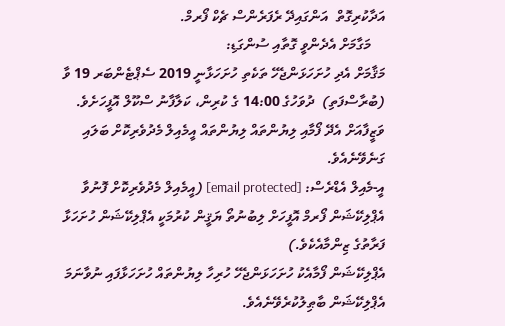އަދާކުރިގޮތް  އަންގައިދޭ ރެފަރެންސް ޗެކް ފޯރމް.
    މަގާމަށް އެދެންވީ ގޮތާއި ސުންގަޑި:
މަޤާމަށް އެދި ހުށަހަޅަންޖެހޭ ތަކެތި ހުށަހަޅާނީ 2019 ސެޕްޓެންބަރ 19 ވާ (ބުރާސްފަތި)  ދުވަހުގެ 14:00 ގެ ކުރިން، ކަލާފާނު ސްކޫލް އޮފީހަށެވެ.
ވަޒީފާއަށް އެދޭ ފޯމާއި ލިޔުންތައް ލިޔުންތައް އީމެއިލް މެދުވެރިކޮށް ބަލައި ގަނެވޭނެއެވެ.
އީ-މެއިލް އެޑްރެސް: [email protected] (އީމެއިލް މެދުވެރިކޮށް ފޮނުވާ އެޕްލިކޭޝަން ފޯރމް އޮފީހަށް ލިބުނުތޯ ޔަޤީން ކުރުމަކީ އެޕްލިކޭޝަން ހުށަހަޅާ ފަރާތުގެ ޒިންމާއެކެވެ.)
އެޕްލިކޭޝަން ފޯމާއެކު ހުށަހަޅަންޖެހޭ ހުރިހާ ލިޔުންތައް ހުށަހަޅާފައި ނުވާނަމަ އެޕްލިކޭޝަން ބާޠިލުކުރެވޭނެއެވެ.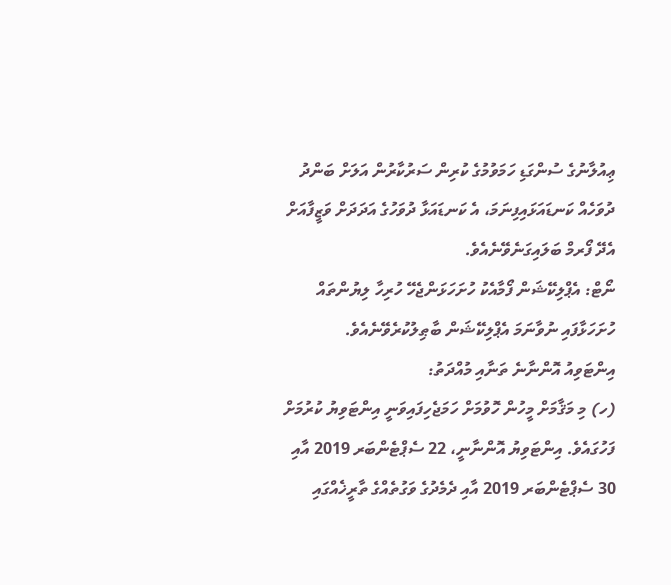ޢިއުލާނުގެ ސުންގަޑި ހަމަވުމުގެ ކުރިން ސަރުކާރުން އަލަށް ބަންދު ދުވަހެއް ކަނޑައަޅައިފިނަމަ، އެ ކަނޑައަޅާ ދުވަހުގެ އަދަދަށް ވަޒީފާއަށް އެދޭ ފޯރމް ބަލައިގަނެވޭނެއެވެ.
ނޯޓް: އެޕްލިކޭޝަން ފޯމާއެކު ހުށަހަޅަންޖެހޭ ހުރިހާ ލިޔުންތައް ހުށަހަޅާފައި ނުވާނަމަ އެޕްލިކޭޝަން ބާޠިލުކުރެވޭނެއެވެ.
އިންޓަވިއު އޮންނާނެ ތަނާއި މުއްދަތު:
(ހ) މި މަޤާމަށް މީހުން ހޮވުމަށް ހަމަޖެހިފައިވަނީ އިންޓަވިޔު ކުރުމަށް ފަހުގައެވެ. އިންޓަވިޔު އޮންނާނީ، 22 ސެޕްޓެންބަރ 2019 އާއި 30 ސެޕްޓެންބަރ 2019 އާއި ދެމެދުގެ ވަގުތެއްގެ ތާރީޚެއްގައި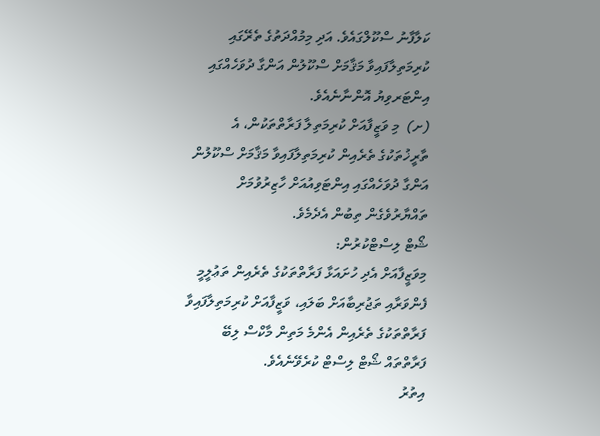ކަލާފާނު ސްކޫލްގައެވެ. އަދި މިމުއްދަތުގެ ތެރޭގައި ކުރިމަތިލާފައިވާ މަޤާމަށް ސްކޫލުން އަންގާ ދުވަހެއްގައި އިންޓަރވިޔު އޮންނާނެއެވެ.
(ށ)  މި ވަޒީފާއަށް ކުރިމަތިލާ ފަރާތްތަކުން، އެ ތާރީޚުތަކުގެ ތެރެއިން ކުރިމަތިލާފައިވާ މަޤާމަށް ސްކޫލުން އަންގާ ދުވަހެއްގައި އިންޓަވިއުއަށް ހާޒިރުވުމަށް  ތައްޔާރުވެގެން ތިބުން އެދެމެވެ.
ޝޯޓް ލިސްޓްކުރުން:
މިވަޒީފާއަށް އެދި ހުށައަޅާ ފަރާތްތަކުގެ ތެރެއިން ތަޢުލީމީ ފެންވަރާއި ތަޖުރިބާއަށް ބަލައި، ވަޒީފާއަށް ކުރިމަތިލާފައިވާ ފަރާތްތަކުގެ ތެރެއިން އެންމެ މަތިން މާކްސް ލިބޭ ފަރާތްތައް ޝޯޓް ލިސްޓް ކުރެވޭނެއެވެ.
އިތުރު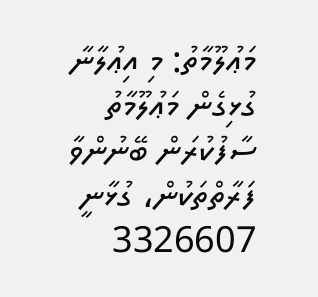މަޢުލޫމާތު: މި އިޢުލާނާ ގުޅިގެން މަޢުލޫމާތު ސާފުކުރަން ބޭނުންވާ ފަރާތްތަކުން، ގުޅާނީ  3326607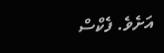އަށެވެ. ފެކްސް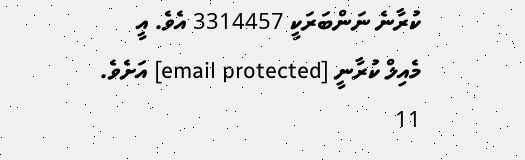ކުރާނެ ނަންބަރަކީ 3314457 އެވެ. އީ މެއިލް ކުރާނީ [email protected] އަށެވެ.
11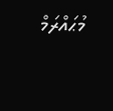މުޙައްރަމް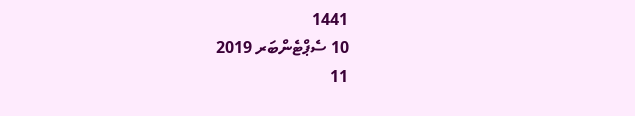1441
10 ސެޕްޓެންބަރ 2019
11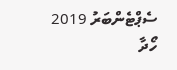ސެޕްޓެންބަރު 2019
ހޯދާ